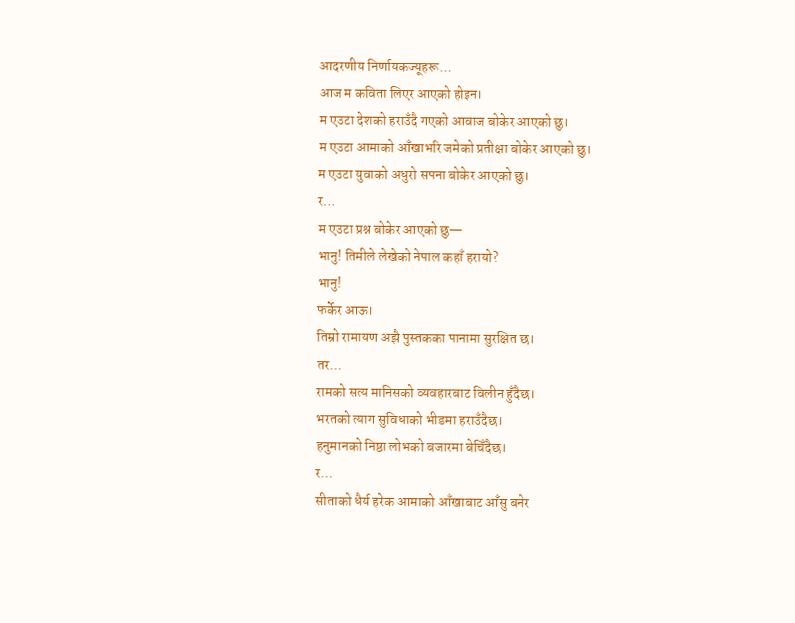आदरणीय निर्णायकज्यूहरू…
आज म कविता लिएर आएको होइन।
म एउटा देशको हराउँदै गएको आवाज बोकेर आएको छु।
म एउटा आमाको आँखाभरि जमेको प्रतीक्षा बोकेर आएको छु।
म एउटा युवाको अधुरो सपना बोकेर आएको छु।
र…
म एउटा प्रश्न बोकेर आएको छु—
भानु! तिमीले लेखेको नेपाल कहाँ हरायो?
भानु!
फर्केर आऊ।
तिम्रो रामायण अझै पुस्तकका पानामा सुरक्षित छ।
तर…
रामको सत्य मानिसको व्यवहारबाट विलीन हुँदैछ।
भरतको त्याग सुविधाको भीडमा हराउँदैछ।
हनुमानको निष्ठा लोभको बजारमा बेचिँदैछ।
र…
सीताको धैर्य हरेक आमाको आँखाबाट आँसु बनेर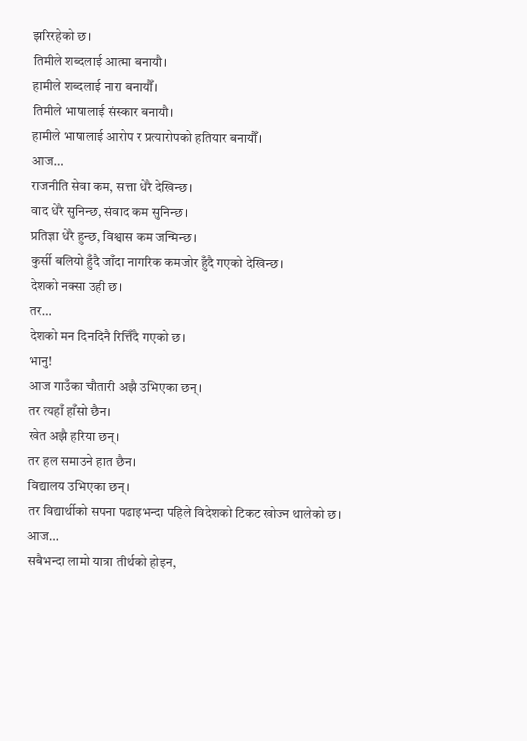झरिरहेको छ।
तिमीले शब्दलाई आत्मा बनायौ।
हामीले शब्दलाई नारा बनायौँ।
तिमीले भाषालाई संस्कार बनायौ।
हामीले भाषालाई आरोप र प्रत्यारोपको हतियार बनायौँ।
आज…
राजनीति सेवा कम, सत्ता धेरै देखिन्छ।
वाद धेरै सुनिन्छ, संवाद कम सुनिन्छ।
प्रतिज्ञा धेरै हुन्छ, विश्वास कम जन्मिन्छ।
कुर्सी बलियो हुँदै जाँदा नागरिक कमजोर हुँदै गएको देखिन्छ।
देशको नक्सा उही छ।
तर…
देशको मन दिनदिनै रित्तिँदै गएको छ।
भानु!
आज गाउँका चौतारी अझै उभिएका छन्।
तर त्यहाँ हाँसो छैन।
खेत अझै हरिया छन्।
तर हल समाउने हात छैन।
विद्यालय उभिएका छन्।
तर विद्यार्थीको सपना पढाइभन्दा पहिले विदेशको टिकट खोज्न थालेको छ।
आज…
सबैभन्दा लामो यात्रा तीर्थको होइन,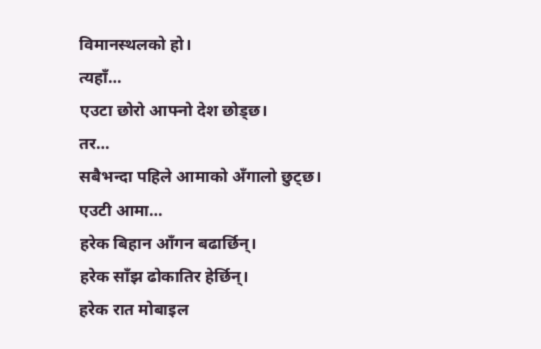विमानस्थलको हो।
त्यहाँ…
एउटा छोरो आफ्नो देश छोड्छ।
तर…
सबैभन्दा पहिले आमाको अँगालो छुट्छ।
एउटी आमा…
हरेक बिहान आँगन बढार्छिन्।
हरेक साँझ ढोकातिर हेर्छिन्।
हरेक रात मोबाइल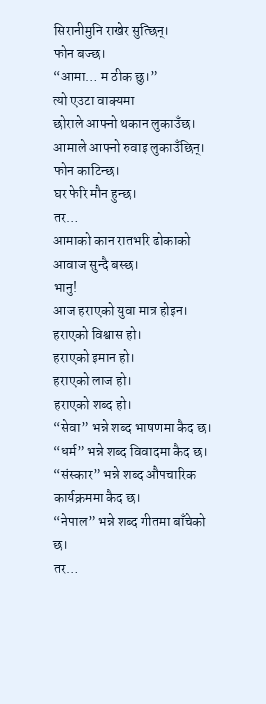सिरानीमुनि राखेर सुत्छिन्।
फोन बज्छ।
“आमा… म ठीक छु।”
त्यो एउटा वाक्यमा
छोराले आफ्नो थकान लुकाउँछ।
आमाले आफ्नो रुवाइ लुकाउँछिन्।
फोन काटिन्छ।
घर फेरि मौन हुन्छ।
तर…
आमाको कान रातभरि ढोकाको आवाज सुन्दै बस्छ।
भानु!
आज हराएको युवा मात्र होइन।
हराएको विश्वास हो।
हराएको इमान हो।
हराएको लाज हो।
हराएको शब्द हो।
“सेवा” भन्ने शब्द भाषणमा कैद छ।
“धर्म” भन्ने शब्द विवादमा कैद छ।
“संस्कार” भन्ने शब्द औपचारिक कार्यक्रममा कैद छ।
“नेपाल” भन्ने शब्द गीतमा बाँचेको छ।
तर…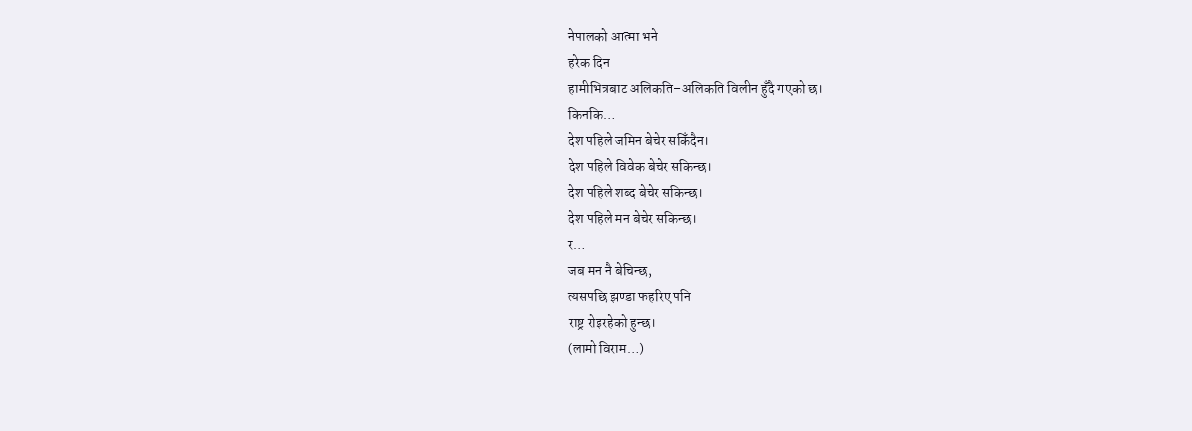नेपालको आत्मा भने
हरेक दिन
हामीभित्रबाट अलिकति–अलिकति विलीन हुँदै गएको छ।
किनकि…
देश पहिले जमिन बेचेर सकिँदैन।
देश पहिले विवेक बेचेर सकिन्छ।
देश पहिले शब्द बेचेर सकिन्छ।
देश पहिले मन बेचेर सकिन्छ।
र…
जब मन नै बेचिन्छ,
त्यसपछि झण्डा फहरिए पनि
राष्ट्र रोइरहेको हुन्छ।
(लामो विराम…)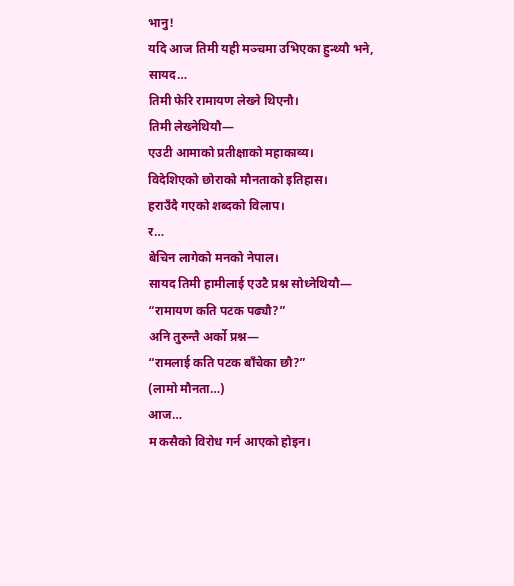भानु!
यदि आज तिमी यही मञ्चमा उभिएका हुन्थ्यौ भने,
सायद…
तिमी फेरि रामायण लेख्ने थिएनौ।
तिमी लेख्नेथियौ—
एउटी आमाको प्रतीक्षाको महाकाव्य।
विदेशिएको छोराको मौनताको इतिहास।
हराउँदै गएको शब्दको विलाप।
र…
बेचिन लागेको मनको नेपाल।
सायद तिमी हामीलाई एउटै प्रश्न सोध्नेथियौ—
“रामायण कति पटक पढ्यौ?”
अनि तुरुन्तै अर्को प्रश्न—
“रामलाई कति पटक बाँचेका छौ?”
(लामो मौनता…)
आज…
म कसैको विरोध गर्न आएको होइन।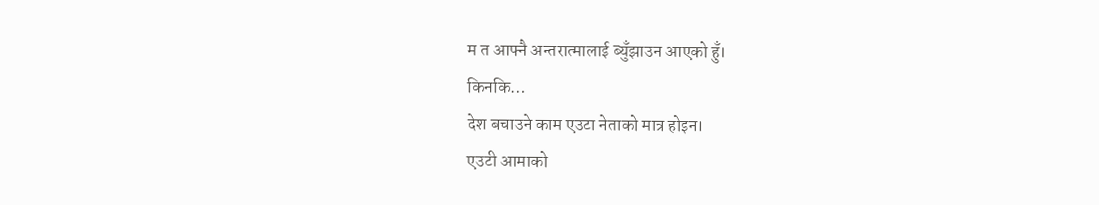म त आफ्नै अन्तरात्मालाई ब्युँझाउन आएको हुँ।
किनकि…
देश बचाउने काम एउटा नेताको मात्र होइन।
एउटी आमाको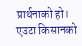प्रार्थनाको हो।
एउटा किसानको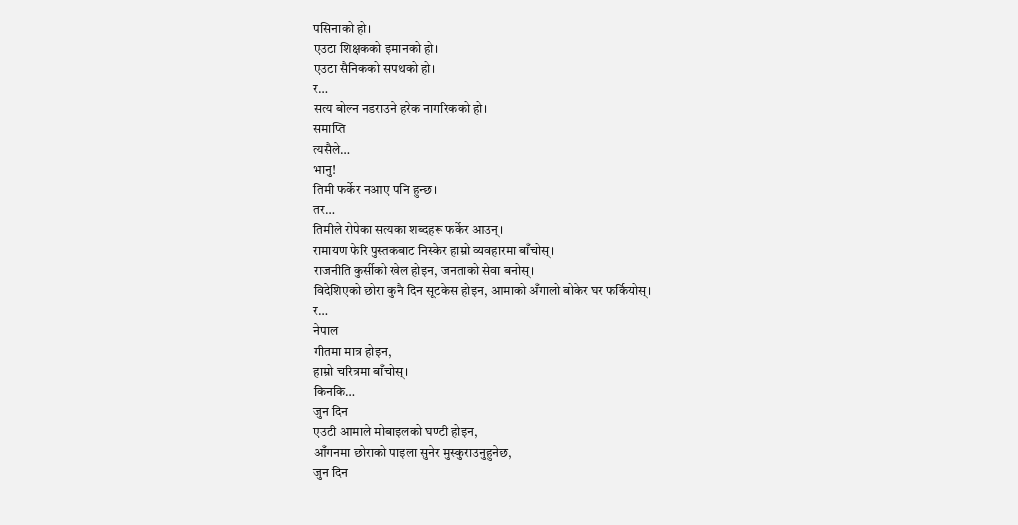पसिनाको हो।
एउटा शिक्षकको इमानको हो।
एउटा सैनिकको सपथको हो।
र…
सत्य बोल्न नडराउने हरेक नागरिकको हो।
समाप्ति
त्यसैले…
भानु!
तिमी फर्केर नआए पनि हुन्छ।
तर…
तिमीले रोपेका सत्यका शब्दहरू फर्केर आउन्।
रामायण फेरि पुस्तकबाट निस्केर हाम्रो व्यवहारमा बाँचोस्।
राजनीति कुर्सीको खेल होइन, जनताको सेवा बनोस्।
विदेशिएको छोरा कुनै दिन सूटकेस होइन, आमाको अँगालो बोकेर घर फर्कियोस्।
र…
नेपाल
गीतमा मात्र होइन,
हाम्रो चरित्रमा बाँचोस्।
किनकि…
जुन दिन
एउटी आमाले मोबाइलको घण्टी होइन,
आँगनमा छोराको पाइला सुनेर मुस्कुराउनुहुनेछ,
जुन दिन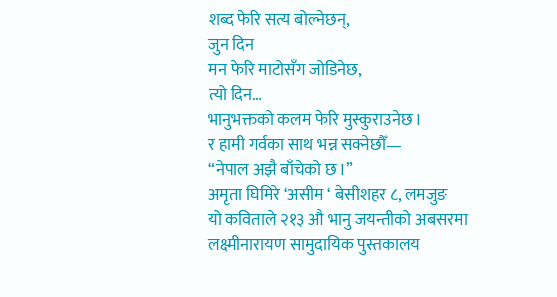शब्द फेरि सत्य बोल्नेछन्,
जुन दिन
मन फेरि माटोसँग जोडिनेछ,
त्यो दिन…
भानुभक्तको कलम फेरि मुस्कुराउनेछ।
र हामी गर्वका साथ भन्न सक्नेछौँ—
“नेपाल अझै बाँचेको छ।”
अमृता घिमिरे ‘असीम ‘ बेसीशहर ८, लमजुङ
यो कविताले २१३ औ भानु जयन्तीको अबसरमा लक्ष्मीनारायण सामुदायिक पुस्तकालय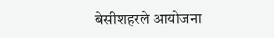बेसीशहरले आयोजना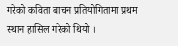गरेको कविता बाचन प्रतियोगितामा प्रथम स्थान हासिल गरेको थियो ।